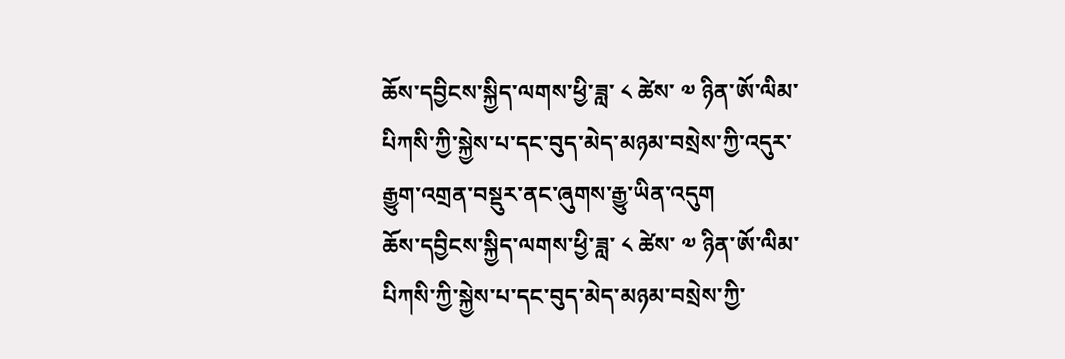ཆོས་དབྱིངས་སྐྱིད་ལགས་ཕྱི་ཟླ་ ༨ ཚེས་ ༧ ཉིན་ཨོ་ལིམ་པིཀསི་ཀྱི་སྐྱེས་པ་དང་བུད་མེད་མཉམ་བསྲེས་ཀྱི་འདུར་རྒྱུག་འགྲན་བསྡུར་ནང་ཞུགས་རྒྱུ་ཡིན་འདུག
ཆོས་དབྱིངས་སྐྱིད་ལགས་ཕྱི་ཟླ་ ༨ ཚེས་ ༧ ཉིན་ཨོ་ལིམ་པིཀསི་ཀྱི་སྐྱེས་པ་དང་བུད་མེད་མཉམ་བསྲེས་ཀྱི་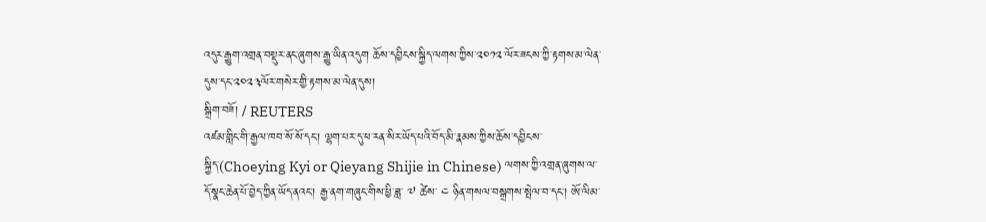འདུར་རྒྱུག་འགྲན་བསྡུར་ནང་ཞུགས་རྒྱུ་ཡིན་འདུག ཆོས་དབྱིངས་སྐྱིད་ལགས་ཀྱིས་༢༠༡༢་ལོར་ཟངས་ཀྱི་རྟགས་མ་ལེན་དུས་དང་༢༠༢༣ལོར་གསེར་གྱི་རྟགས་མ་ལེན་དུས།
སྒྲིག་བཟོ། / REUTERS
འཛམ་གླིང་གི་རྒྱལ་ཁབ་སོ་སོ་དང་། ལྷག་པར་དུ་ཕ་རན་སིར་ཡོད་པའི་བོད་མི་རྣམས་ཀྱིས་ཆོས་དབྱིངས་སྐྱིད་(Choeying Kyi or Qieyang Shijie in Chinese) ལགས་ཀྱི་འགྲན་ཞུགས་ལ་དོ་སྣང་ཆེན་པོ་བྱེད་ཀྱིན་ཡོད་ནའང་། རྒྱ་ནག་གཞུང་གིས་ཕྱི་ཟླ་ ༧ ཚེས་ ༤ ཉིན་གསལ་བསྒྲགས་སྤེལ་བ་དང་། ཨོ་ལིམ་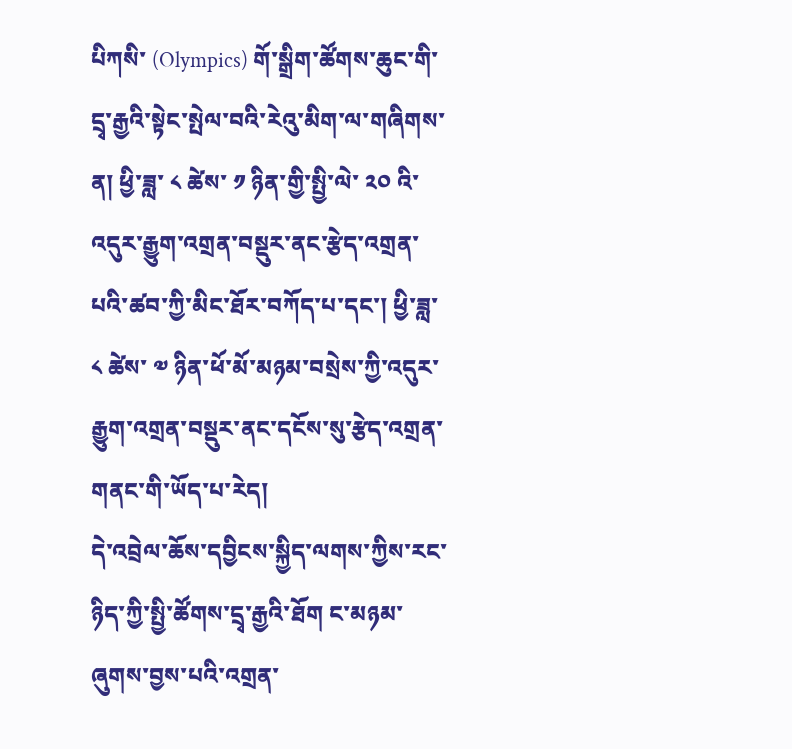པིཀསི་ (Olympics) གོ་སྒྲིག་ཚོགས་ཆུང་གི་དྲྭ་རྒྱའི་སྟེང་སྤེལ་བའི་རེའུ་མིག་ལ་གཞིགས་ན། ཕྱི་ཟླ་ ༨ ཚེས་ ༡ ཉིན་གྱི་སྤྱི་ལེ་ ༢༠ འི་འདུར་རྒྱུག་འགྲན་བསྡུར་ནང་རྩེད་འགྲན་པའི་ཚབ་ཀྱི་མིང་ཐོར་བཀོད་པ་དང་། ཕྱི་ཟླ་ ༨ ཚེས་ ༧ ཉིན་ཕོ་མོ་མཉམ་བསྲེས་ཀྱི་འདུར་རྒྱུག་འགྲན་བསྡུར་ནང་དངོས་སུ་རྩེད་འགྲན་གནང་གི་ཡོད་པ་རེད།
དེ་འབྲེལ་ཆོས་དབྱིངས་སྐྱིད་ལགས་ཀྱིས་རང་ཉིད་ཀྱི་སྤྱི་ཚོགས་དྲྭ་རྒྱའི་ཐོག ང་མཉམ་ཞུགས་བྱས་པའི་འགྲན་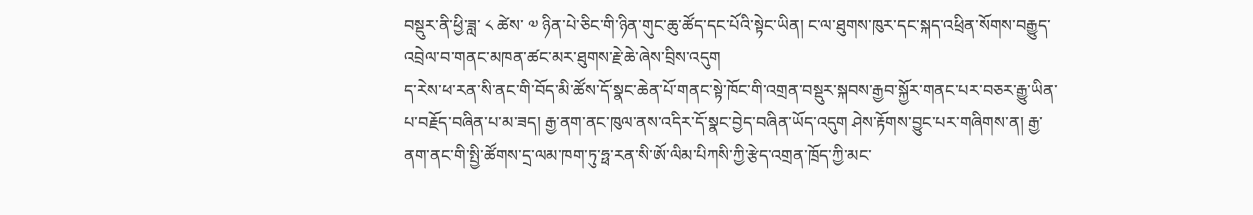བསྡུར་ནི་ཕྱི་ཟླ་ ༨ ཚེས་ ༧ ཉིན་པེ་ཅིང་གི་ཉིན་གུང་ཆུ་ཚོད་དང་པོའི་སྟེང་ཡིན། ང་ལ་ཐུགས་ཁུར་དང་སྐད་འཕྲིན་སོགས་བརྒྱུད་འབྲེལ་བ་གནང་མཁན་ཚང་མར་ཐུགས་རྗེ་ཆེ་ཞེས་བྲིས་འདུག
ད་རེས་ཕ་རན་སི་ནང་གི་བོད་མི་ཚོས་དོ་སྣང་ཆེན་པོ་གནང་སྟེ་ཁོང་གི་འགྲན་བསྡུར་སྐབས་རྒྱབ་སྐྱོར་གནང་པར་བཅར་རྒྱུ་ཡིན་པ་བརྗོད་བཞིན་པ་མ་ཟད། རྒྱ་ནག་ནང་ཁུལ་ནས་འདིར་དོ་སྣང་བྱེད་བཞིན་ཡོད་འདུག ཤེས་རྟོགས་བྱུང་པར་གཞིགས་ན། རྒྱ་ནག་ནང་གི་སྤྱི་ཚོགས་དྲ་ལམ་ཁག་ཏུ་ཧྥ་རན་སི་ཨོ་ལིམ་པིཀསི་ཀྱི་རྩེད་འགྲན་ཁྲོད་ཀྱི་མང་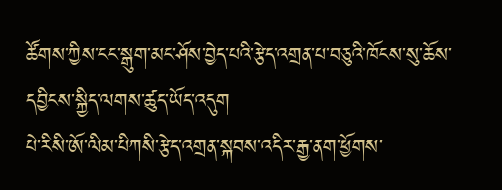ཚོགས་ཀྱིས་ངང་སྒུག་མང་ཤོས་བྱེད་པའི་རྩེད་འགྲན་པ་བཅུའི་ཁོངས་སུ་ཆོས་དབྱིངས་སྐྱིད་ལགས་ཚུད་ཡོད་འདུག
པེ་རིསི་ཨོ་ལིམ་པིཀསི་རྩེད་འགྲན་སྐབས་འདིར་རྒྱ་ནག་ཕྱོགས་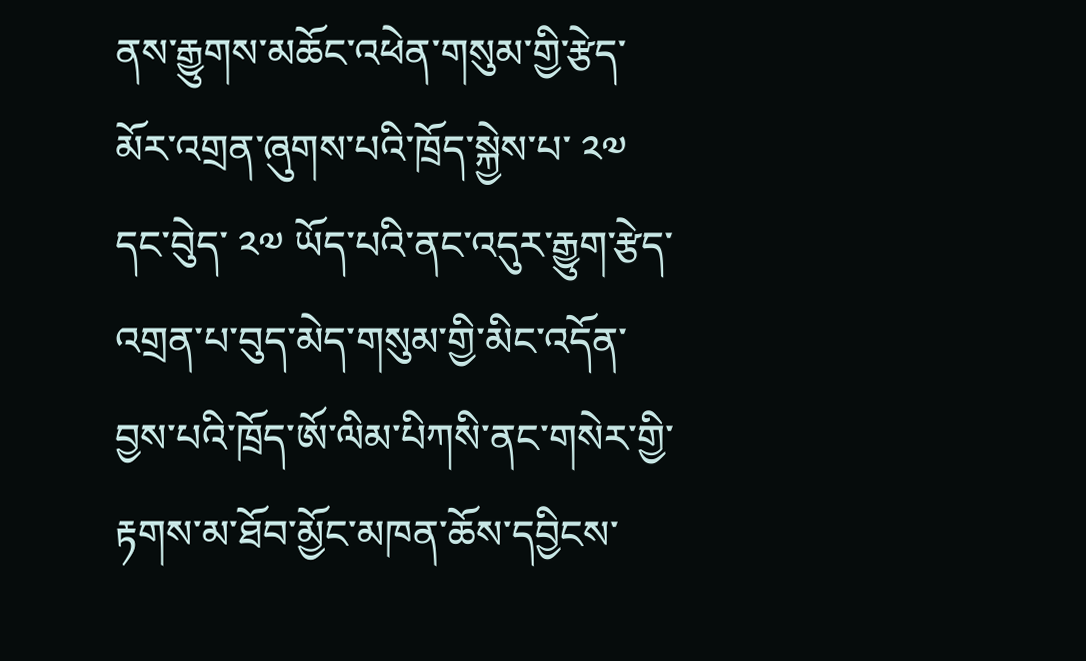ནས་རྒྱུགས་མཆོང་འཕེན་གསུམ་གྱི་རྩེད་མོར་འགྲན་ཞུགས་པའི་ཁྲོད་སྐྱེས་པ་ ༢༧ དང་བེུད་ ༢༧ ཡོད་པའི་ནང་འདུར་རྒྱུག་རྩེད་འགྲན་པ་བུད་མེད་གསུམ་གྱི་མིང་འདོན་བྱས་པའི་ཁྲོད་ཨོ་ལིམ་པིཀསི་ནང་གསེར་གྱི་རྟགས་མ་ཐོབ་མྱོང་མཁན་ཆོས་དབྱིངས་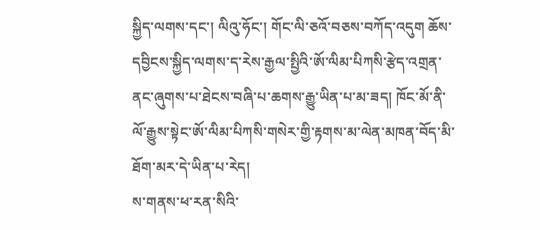སྐྱིད་ལགས་དང་། ལིའུ་ཧོང་། གོང་ལི་ཅའོ་བཅས་བཀོད་འདུག ཆོས་དབྱིངས་སྐྱིད་ལགས་ད་རེས་རྒྱལ་སྤྱིའི་ཨོ་ལིམ་པིཀསི་རྩེད་འགྲན་ནང་ཞུགས་པ་ཐེངས་བཞི་པ་ཆགས་རྒྱུ་ཡིན་པ་མ་ཟད། ཁོང་མོ་ནི་ལོ་རྒྱུས་སྟེང་ཨོ་ལིམ་པིཀསི་གསེར་གྱི་རྟགས་མ་ལེན་མཁན་བོད་མི་ཐོག་མར་དེ་ཡིན་པ་རེད།
ས་གནས་ཕ་རན་སིའི་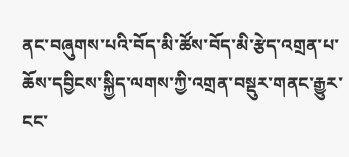ནང་བཞུགས་པའི་བོད་མི་ཚོས་བོད་མི་རྩེད་འགྲན་པ་ཆོས་དབྱིངས་སྐྱིད་ལགས་ཀྱི་འགྲན་བསྡུར་གནང་རྒྱུར་ངང་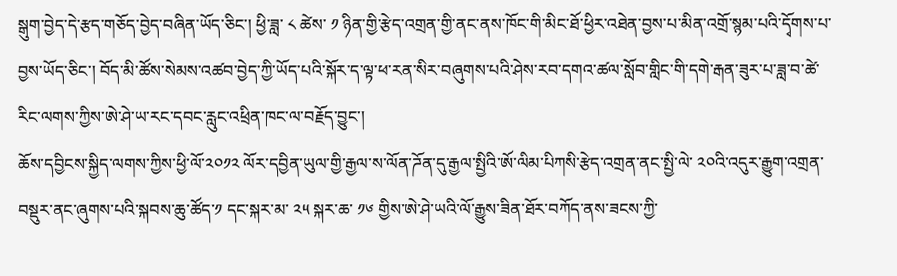སྒུག་བྱེད་དེ་རྩད་གཅོད་བྱེད་བཞིན་ཡོད་ཅིང་། ཕྱི་ཟླ་ ༨ ཚེས་ ༡ ཉིན་གྱི་རྩེད་འགྲན་གྱི་ནང་ནས་ཁོང་གི་མིང་ཐོ་ཕྱིར་འཐེན་བྱས་པ་མིན་འགྲོ་སྙམ་པའི་དྭོགས་པ་བྱས་ཡོད་ཅིང་། བོད་མི་ཚོས་སེམས་འཚབ་བྱེད་ཀྱི་ཡོད་པའི་སྐོར་ད་ལྟ་ཕ་རན་སིར་བཞུགས་པའི་ཤེས་རབ་དགའ་ཚལ་སློབ་གླིང་གི་དགེ་རྒན་ཟུར་པ་ཟླ་བ་ཚེ་རིང་ལགས་ཀྱིས་ཨེ་ཤེ་ཡ་རང་དབང་རླུང་འཕྲིན་ཁང་ལ་བརྗོད་བྱུང་།
ཆོས་དབྱིངས་སྐྱིད་ལགས་ཀྱིས་ཕྱི་ལོ་༢༠༡༢ ལོར་དབྱིན་ཡུལ་གྱི་རྒྱལ་ས་ལོན་ཌོན་དུ་རྒྱལ་སྤྱིའི་ཨོ་ལིམ་པིཀསི་རྩེད་འགྲན་ནང་སྤྱི་ལེ་ ༢༠འི་འདུར་རྒྱུག་འགྲན་བསྡུར་ནང་ཞུགས་པའི་སྐབས་ཆུ་ཚོད་༡ དང་སྐར་མ་ ༢༥ སྐར་ཆ་ ༡༦ གྱིས་ཨེ་ཤེ་ཡའི་ལོ་རྒྱུས་ཟིན་ཐོར་བཀོད་ནས་ཟངས་ཀྱི་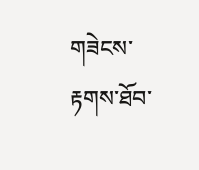གཟེངས་རྟགས་ཐོབ་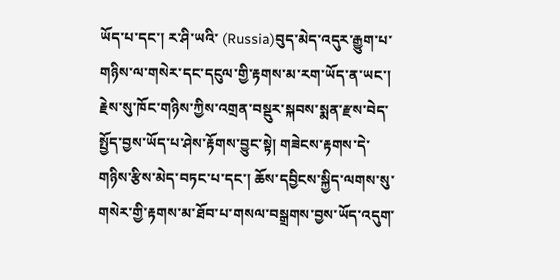ཡོད་པ་དང་། ཪ་ཤི་ཡའི་ (Russia)བུད་མེད་འདུར་རྒྱུག་པ་གཉིས་ལ་གསེར་དང་དངུལ་གྱི་རྟགས་མ་རག་ཡོད་ན་ཡང་། རྗེས་སུ་ཁོང་གཉིས་ཀྱིས་འགྲན་བསྡུར་སྐབས་སྨན་རྫས་བེད་སྤྱོད་བྱས་ཡོད་པ་ཤེས་རྟོགས་བྱུང་སྟེ། གཟེངས་རྟགས་དེ་གཉིས་རྩིས་མེད་བཏང་པ་དང་། ཆོས་དབྱིངས་སྐྱིད་ལགས་སུ་གསེར་གྱི་རྟགས་མ་ཐོབ་པ་གསལ་བསྒྲགས་བྱས་ཡོད་འདུག་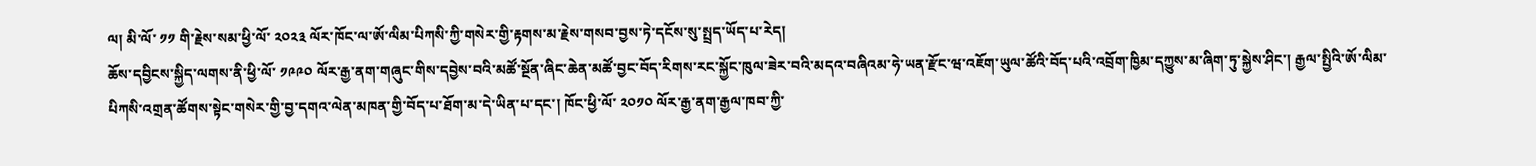ལ། མི་ལོ་ ༡༡ གི་རྗེས་སམ་ཕྱི་ལོ་ ༢༠༢༣ ལོར་ཁོང་ལ་ཨོ་ལིམ་པིཀསི་ཀྱི་གསེར་གྱི་རྟགས་མ་རྗེས་གསབ་བྱས་ཏེ་དངོས་སུ་སྤྲད་ཡོད་པ་རེད།
ཆོས་དབྱིངས་སྐྱིད་ལགས་ནི་ཕྱི་ལོ་ ༡༩༩༠ ལོར་རྒྱ་ནག་གཞུང་གིས་དབྱེས་བའི་མཚོ་སྔོན་ཞིང་ཆེན་མཚོ་བྱང་བོད་རིགས་རང་སྐྱོང་ཁུལ་ཟེར་བའི་མདའ་བཞིའམ་ཧེ་ཡན་རྫོང་ཝ་འཇོག་ཡུལ་ཚོའི་བོད་པའི་འབྲོག་ཁྱིམ་དཀྱུས་མ་ཞིག་ཏུ་སྐྱེས་ཤིང་། རྒྱལ་སྤྱིའི་ཨོ་ལིམ་པིཀསི་འགྲན་ཚོགས་སྟེང་གསེར་གྱི་བྱ་དགའ་ལེན་མཁན་གྱི་བོད་པ་ཐོག་མ་དེ་ཡིན་པ་དང་། ཁོང་ཕྱི་ལོ་ ༢༠༡༠ ལོར་རྒྱ་ནག་རྒྱལ་ཁབ་ཀྱི་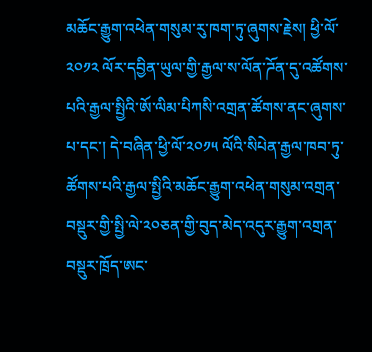མཆོང་རྒྱུག་འཕེན་གསུམ་རུ་ཁག་ཏུ་ཞུགས་རྗེས། ཕྱི་ལོ་ ༢༠༡༢ ལོར་དབྱིན་ཡུལ་གྱི་རྒྱལ་ས་ལོན་ཌོན་དུ་འཚོགས་པའི་རྒྱལ་སྤྱིའི་ཨོ་ལིམ་པིཀསི་འགྲན་ཚོགས་ནང་ཞུགས་པ་དང་། དེ་བཞིན་ཕྱི་ལོ་༢༠༡༥ ལོའི་སིཔེན་རྒྱལ་ཁབ་ཏུ་ཚོགས་པའི་རྒྱལ་སྤྱིའི་མཆོང་རྒྱུག་འཕེན་གསུམ་འགྲན་བསྡུར་གྱི་སྤྱི་ལེ་༢༠ཅན་གྱི་བུད་མེད་འདུར་རྒྱུག་འགྲན་བསྡུར་ཁྲོད་ཨང་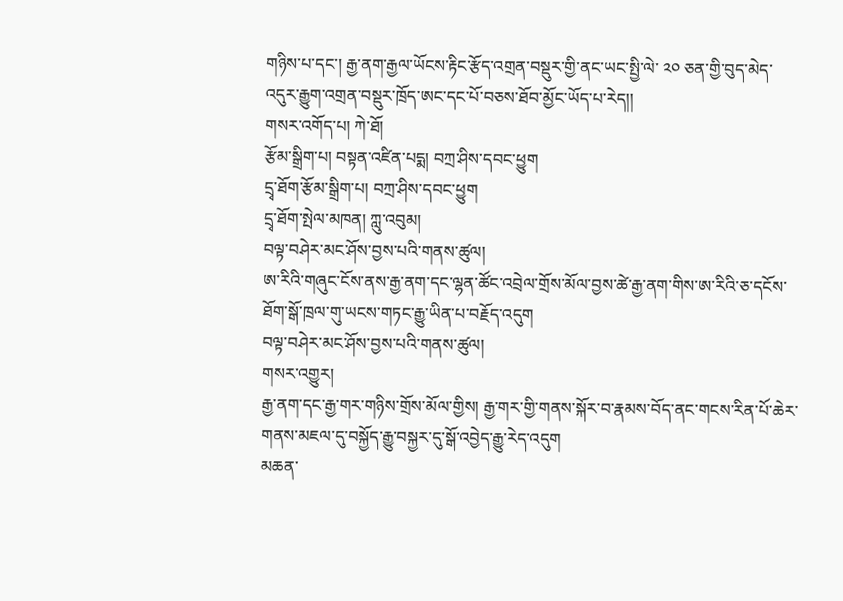གཉིས་པ་དང་། རྒྱ་ནག་རྒྱལ་ཡོངས་རྟིང་རྩོད་འགྲན་བསྡུར་གྱི་ནང་ཡང་སྤྱི་ལེ་ ༢༠ ཅན་གྱི་བུད་མེད་འདུར་རྒྱུག་འགྲན་བསྡུར་ཁྲོད་ཨང་དང་པོ་བཅས་ཐོབ་མྱོང་ཡོད་པ་རེད།།
གསར་འགོད་པ། ཀེ་ཐོ།
རྩོམ་སྒྲིག་པ། བསྟན་འཛིན་པདྨ། བཀྲ་ཤིས་དབང་ཕྱུག
དྲྭ་ཐོག་རྩོམ་སྒྲིག་པ། བཀྲ་ཤིས་དབང་ཕྱུག
དྲྭ་ཐོག་སྤེལ་མཁན། ཀླུ་འབུམ།
བལྟ་བཤེར་མང་ཤོས་བྱས་པའི་གནས་ཚུལ།
ཨ་རིའི་གཞུང་ངོས་ནས་རྒྱ་ནག་དང་ལྷན་ཚོང་འབྲེལ་གྲོས་མོལ་བྱས་ཚེ་རྒྱ་ནག་གིས་ཨ་རིའི་ཅ་དངོས་ཐོག་སྒོ་ཁྲལ་གུ་ཡངས་གཏང་རྒྱུ་ཡིན་པ་བརྗོད་འདུག
བལྟ་བཤེར་མང་ཤོས་བྱས་པའི་གནས་ཚུལ།
གསར་འགྱུར།
རྒྱ་ནག་དང་རྒྱ་གར་གཉིས་གྲོས་མོལ་གྱིས། རྒྱ་གར་གྱི་གནས་སྐོར་བ་རྣམས་བོད་ནང་གངས་རིན་པོ་ཆེར་གནས་མཇལ་དུ་བསྐྱོད་རྒྱུ་བསྐྱར་དུ་སྒོ་འབྱེད་རྒྱུ་རེད་འདུག
མཆན་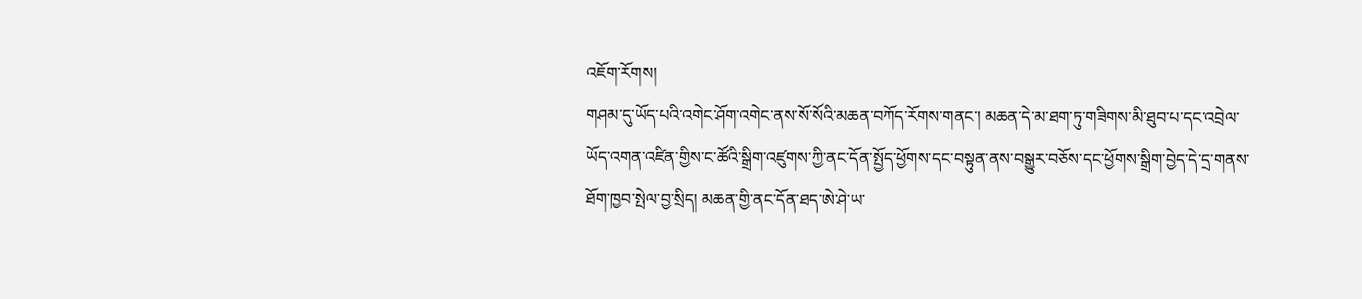འཇོག་རོགས།
གཤམ་དུ་ཡོད་པའི་འགེང་ཤོག་འགེང་ནས་སོ་སོའི་མཆན་བཀོད་རོགས་གནང་། མཆན་དེ་མ་ཐག་ཏུ་གཟིགས་མི་ཐུབ་པ་དང་འབྲེལ་ཡོད་འགན་འཛིན་གྱིས་ང་ཚོའི་སྒྲིག་འཛུགས་ཀྱི་ནང་དོན་སྤྱོད་ཕྱོགས་དང་བསྟུན་ནས་བསྒྱུར་བཅོས་དང་ཕྱོགས་སྒྲིག་བྱེད་དེ་དྲ་གནས་ཐོག་ཁྱབ་སྤེལ་བྱ་སྲིད། མཆན་གྱི་ནང་དོན་ཐད་ཨེ་ཤེ་ཡ་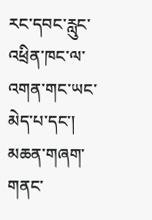རང་དབང་རླུང་འཕྲིན་ཁང་ལ་འགན་གང་ཡང་མེད་པ་དང་། མཆན་གཞག་གནང་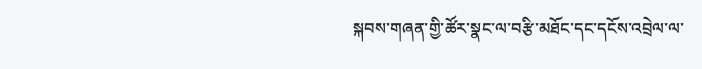སྐབས་གཞན་གྱི་ཚོར་སྣང་ལ་བརྩི་མཐོང་དང་དངོས་འབྲེལ་ལ་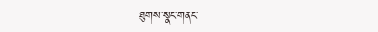ཐུགས་སྣང་གནང་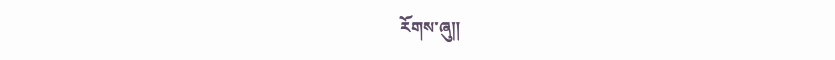རོགས་ཞུ༎